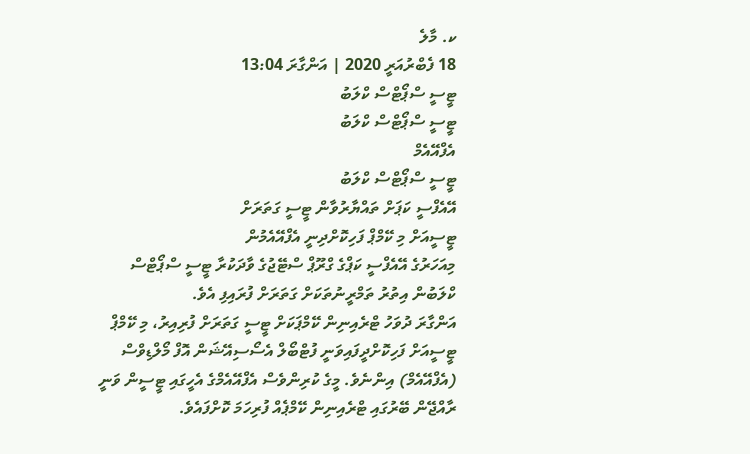ކ. މާލެ
18 ފެބްރުއަރީ 2020 | އަންގާރަ 13:04
ޓީސީ ސްޕޯޓްސް ކްލަބު
ޓީސީ ސްޕޯޓްސް ކްލަބު
އެފްއޭއެމް
ޓީސީ ސްޕޯޓްސް ކްލަބު
އޭއެފްސީ ކަޕަށް ތައްޔާރުވާން ޓީސީ ގަތަރަށް
ޓީސީއަށް މި ކޭމްޕް ފަހިކޮށްދިނީ އެފްއޭއެމުން
މިއަހަރުގެ އޭއެފްސީ ކަޕްގެ ގްރޫޕް ސްޓޭޖުގެ ވާދަކުރާ ޓީސީ ސްޕޯޓްސް ކްލަބުން އިތުރު ތަމްރީނުތަކަށް ގަތަރަށް ފުރައިފި އެވެ.
އަންގާރަ ދުވަހު ޓްރެއިނިން ކޭމްޕަކަށް ޓީސީ ގަތަރަށް ފުރިއިރު، މި ކޭމްޕް ޓީސީއަށް ފަހިކޮށްދީފައިވަނީ ފުޓްބޯލް އެސޯސިއޭޝަން އޮފް މޯލްޑިވްސް (އެފްއޭއެމް) އިންނެވެ. މީގެ ކުރިންވެސް އެފްއޭއެމްގެ އެހީގައި ޓީސީން ވަނީ ރާއްޖޭން ބޭރުގައި ޓްރެއިނިން ކޭމްޕެއް ފުރިހަމަ ކޮށްފައެވެ.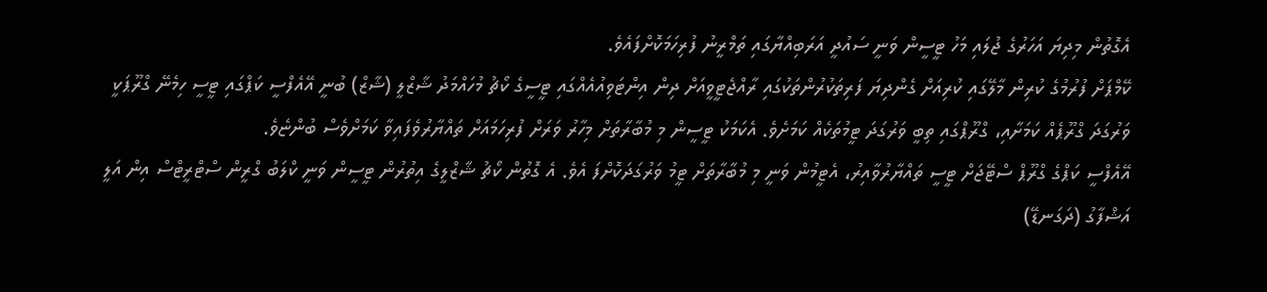އެގޮތުން މިދިޔަ އަހަރުގެ ޖުލައި މަހު ޓީސީން ވަނީ ސައުދީ އަރަބިއްޔާގައި ތަމްރީނު ފުރިހަމަކޮށްފައެވެ.
ކޭމްޕަށް ފުރުމުގެ ކުރިން މާލޭގައި ކުރިއަށް ގެންދިޔަ ފަރިތަކުރުންތަކުގައި ރާއްޖެޓީވީއަށް ދިން އިންޓަވިއުއެއްގައި ޓީސީގެ ކޯޗު މުހައްމަދު ޝާޒްލީ (ޝާޒް) ބުނީ އޭއެފްސީ ކަޕްގައި ޓީސީ ހިމެނޭ ގްރޫޕަކީ ވަރުގަދަ ގްރޫޕެއް ކަމަށާއި، ގްރޫޕްގައި ތިބީ ވަރުގަދަ ޓީމުތަކެއް ކަމަށެވެ. އެކަމަކު ޓީސީން މި މުބާރާތަށް މިހާރު ވަރަށް ފުރިހަމައަށް ތައްޔާރުވެފައިވާ ކަމަށްވެސް ބުންޏެވެ.
އޭއެފްސީ ކަޕްގެ ގްރޫޕް ސްޓޭޖަށް ޓީސީ ތައްޔާރުވާއިރު، އެޓީމުން ވަނީ މި މުބާރާތަށް ޓީމު ވަރުގަދަކޮށްފަ އެވެ. އެ ގޮތުން ކޯޗު ޝާޒްލީގެ އިތުރުން ޓީސީން ވަނީ ކްލަބު ގްރީން ސްޓްރީޓްސް އިން އަލީ އަޝްފާގު (ދަގަނޑޭ)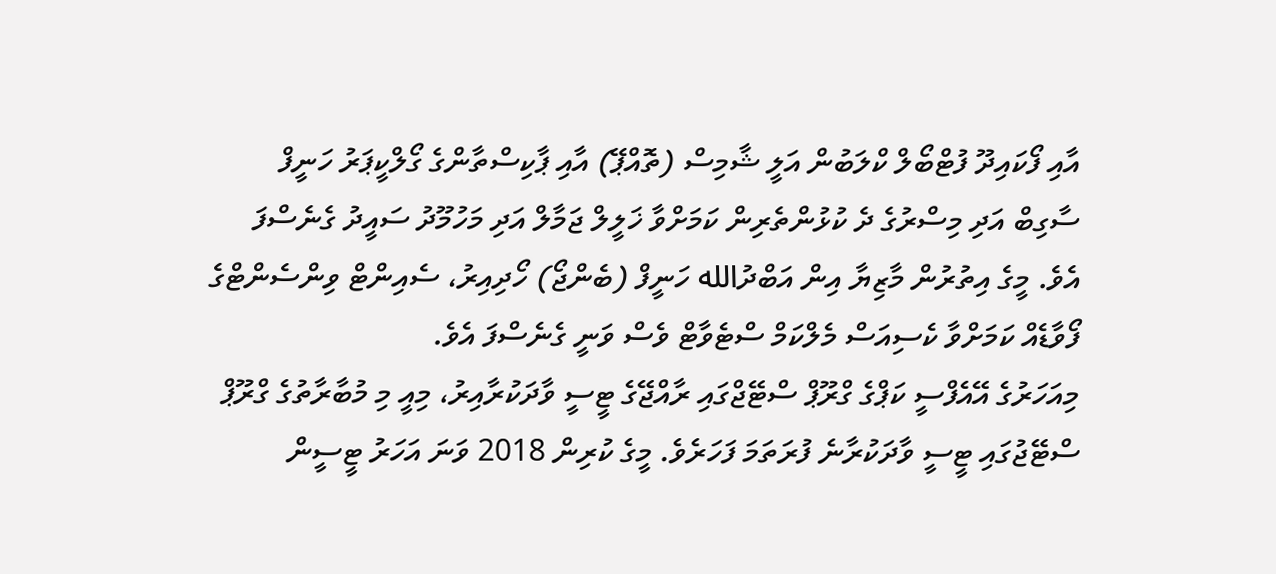އާއި ފޯކައިދޫ ފުޓްބޯލް ކްލަބުން އަލީ ޝާމިސް (ތޮއްޕޭ) އާއި ޕާކިސްތާންގެ ގޯލްކީޕަރު ހަނީފް ސާގިބް އަދި މިސްރުގެ ދެ ކުޅުންތެރިން ކަމަށްވާ ޚަލީލް ޖަމާލް އަދި މަހުމޫދު ސައީދު ގެނެސްފަ އެވެ. މީގެ އިތުރުން މާޒިޔާ އިން އަބްދުالله ހަނީފް (ބެންޖޯ) ހޯދިއިރު، ސެއިންޓް ވިންސެންޓްގެ ފޯވާޑެއް ކަމަށްވާ ކެސިއަސް މެލްކަމް ސްޓެވާޓް ވެސް ވަނީ ގެނެސްފަ އެވެ.
މިއަހަރުގެ އޭއެފްސީ ކަޕްގެ ގްރޫޕް ސްޓޭޖްގައި ރާއްޖޭގެ ޓީސީ ވާދަކުރާއިރު، މިއީ މި މުބާރާތުގެ ގްރޫޕް ސްޓޭޖުގައި ޓީސީ ވާދަކުރާނެ ފުރަތަމަ ފަހަރެވެ. މީގެ ކުރިން 2018 ވަނަ އަހަރު ޓީސީން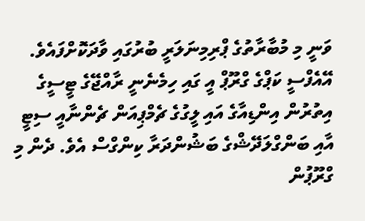ވަނީ މި މުބާރާތުގެ ޕްރިމިނަލަރީ ބުރުގައި ވާދަކޮށްފައެވެ.
އޭއެފްސީ ކަޕްގެ ގްރޫޕް އީ ގައި ހިމެނެނީ ރާއްޖޭގެ ޓީސީގެ އިތުރުން އިންޑިއާގެ އައި ލީގުގެ ޗެމްޕިއަން ޗެންނާއީ ސިޓީ އާއި ބަންގްލަދޭޝްގެ ބަޝުންދަރާ ކިންގްސް އެވެ. ދެން މި ގްރޫޕުން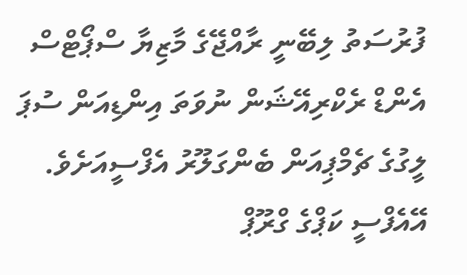ފުރުސަތު ލިބޭނީ ރާއްޖޭގެ މާޒިޔާ ސްޕޯޓްސް އެންޑް ރެކްރިއޭޝަން ނުވަތަ އިންޑިއަން ސުޕަ ލީގުގެ ޗެމްޕިއަން ބެންގަލޫރު އެފްސީއަށެވެ.
އޭއެފްސީ ކަޕްގެ ގްރޫޕް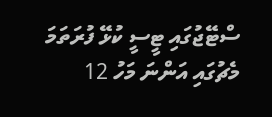ސްޓޭޖުގައި ޓީސީ ކުޅޭ ފުރަތަމަ މެޗުގައި އަންނަ މަހު 12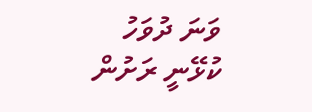ވަނަ ދުވަހު ކުޅޭނީ ރަށުން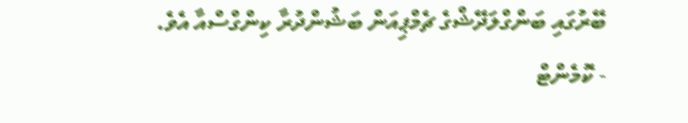ބޭރުގައި ބަންގްލަދޭޝްގެ ޗެމްޕިއަން ބަޝުންދުރާ ކިންގްސްއާ އެވެ.
- ކޮމެންޓް